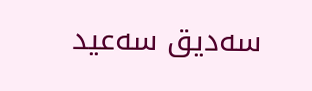سەدیق سەعید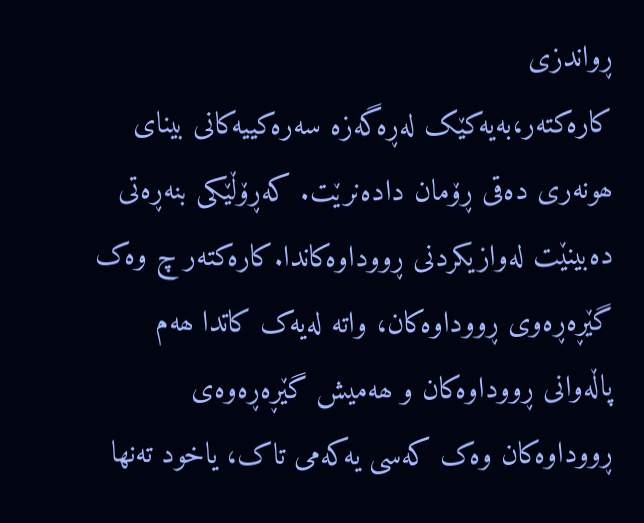ڕواندزی
کارەکتەر،بەیەکێک لەڕەگەزە سەرەکییەکانی بینای ھونەری دەقی ڕۆمان دادەنرێت. کەڕۆڵێکی بنەڕەتی دەبینێت لەوازیکردنی ڕووداوەکاندا.کارەکتەر چ وەک گێڕەڕەوی ڕووداوەکان، واتە لەیەک کاتدا ھەم پاڵەوانی ڕووداوەکان و ھەمیش گێڕەڕەوەی ڕووداوەکان وەک کەسی یەکەمی تاک، یاخود تەنھا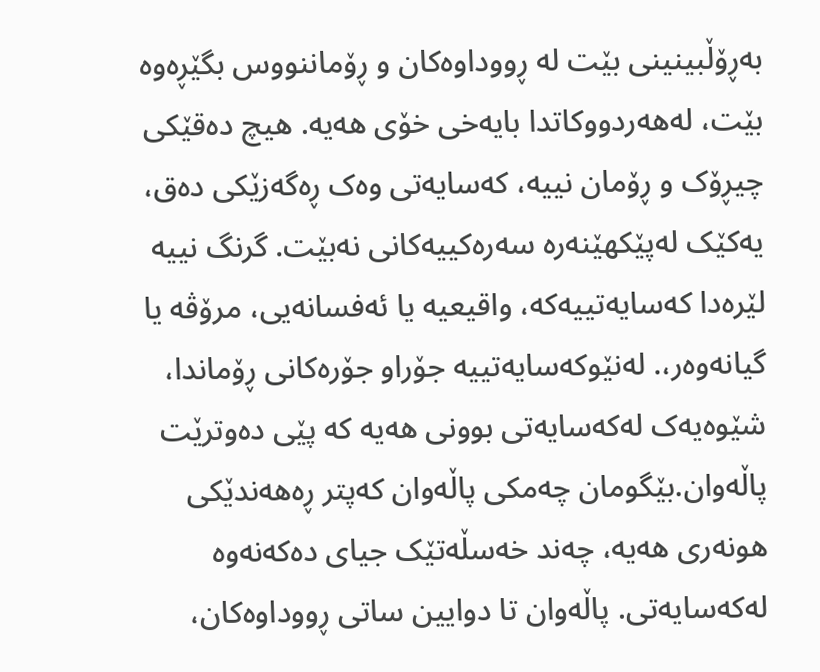بەڕۆڵبینینی بێت لە ڕووداوەکان و ڕۆماننووس بگێڕەوە بێت، لەھەردووکاتدا بایەخی خۆی ھەیە. ھیچ دەقێکی چیڕۆک و ڕۆمان نییە، کەسایەتی وەک ڕەگەزێکی دەق، یەکێک لەپێکھێنەرە سەرەکییەکانی نەبێت. گرنگ نییە لێرەدا کەسایەتییەکە، واقیعیە یا ئەفسانەیی، مرۆڤە یا گیانەوەر،. لەنێوکەسایەتییە جۆراو جۆرەکانی ڕۆماندا، شێوەیەک لەکەسایەتی بوونی ھەیە کە پێی دەوترێت پاڵەوان.بێگومان چەمکی پاڵەوان کەپتر ڕەھەندێکی ھونەری ھەیە، چەند خەسڵەتێک جیای دەکەنەوە لەکەسایەتی. پاڵەوان تا دوایین ساتی ڕووداوەکان،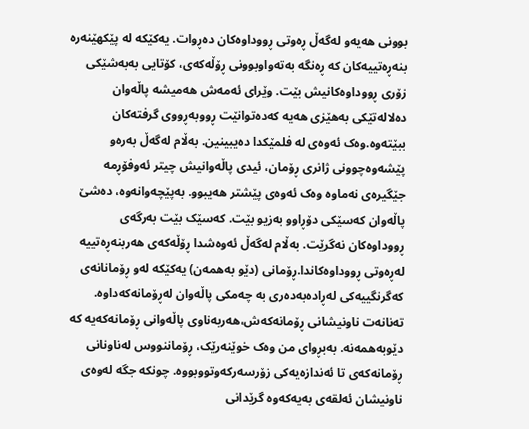بوونی ھەیەو لەگەڵ ڕەوتی ڕووداوەکان دەڕوات. یەکێکە لە پێکھێنەرە بنەڕەتییەکان کە ڕەنگە بەتەواوبوونی ڕۆڵەکەی، کۆتایی بەبەشێکی زۆری ڕووداوەکانیش بێت. وێرای ئەمەش ھەمیشە پاڵەوان دەلالەتێکی بەھێزی ھەیە کەدەتوانێت ڕووبەڕووی گرفتەکان ببێتەوە.وەک ئەوەی لە فلمێکدا دەیبینین. بەڵام لەگەڵ بەرەو پێشەوەچوونی ژانری ڕۆمان، ئیدی پاڵەوانیش چیتر ئەوفۆڕمە جێگیرەی نەماوە وەک ئەوەی پێشتر ھەیبوو. بەپێچەوانەوە، دەشێ پاڵەوان کەسێکی دۆڕاوو بەزیو بێت. کەسێک بێت بەرگەی ڕووداوەکان نەگرێت. بەڵام لەگەڵ ئەوەشدا ڕۆڵەکەی ھەربنەڕەتییە لەڕەوتی ڕووداوەکاندا.ڕۆمانی (دێو بەھمەن) یەکێکە لەو ڕۆمانانەی کەگرنگییەکی لەڕادەبەدەری بە چەمکی پاڵەوان لەڕۆمانەکەداوە. تەنانەت ناونیشانی ڕۆمانەکەش،ھەربەناوی پاڵەوانی ڕۆمانەکەیە کە دێوبەھمەنە. بەبڕوای من وەک خوێنەرێک، ڕۆماننووس لەناونانی ڕۆمانەکەی تا ئەندازەیەکی زۆرسەرکەوتووبووە. چونکە جگە لەوەی ناونیشان ئەلقەی بەیەکەوە گرێدانی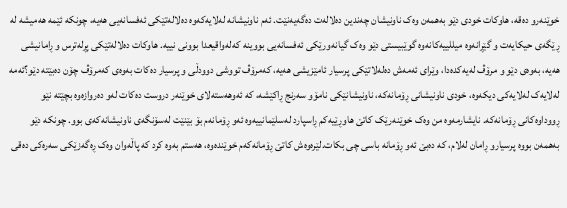خوێنەرو دەقە، ھاوکات خودی دێو بەھمەن وەک ناونیشان چەندین دەلالەت دەگەیەنێت. ئەم ناونیشانە لەلایەکەوە دەلالەتێکی ئەفسانەیی ھەیە، چونکە ئێمە ھەمیشە لە ڕێگەی حیکایەت و گێڕانەوە میللییەکانەوە گوێبیستی دێو وەک گیانەورێکی ئەفسانەیی بووینە کەلەواقیعدا بوونی نییە. ھاوکات دەلالەتێکی پڕلەترس و ڕامانیشی ھەیە، بەوەی دێو و مرۆڤ لەیەکدەدا، وێرای ئەمەش دەلەلاتێکی پرسیار ئامێزیشی ھەیە، کەمرۆڤ تووشی دوودڵی و پرسیار دەکات بەوەی کەمرۆڤ چۆن دەبێتە دێو؟ئەمە لەلایەک لەلایەکی دیکەوە، خودی ناونیشانی ڕۆمانەکە، ناونیشانێکی نامۆو سەرنج ڕاکێشە، کە ئەوھەستەلای خوێنەر دروست دەکات لەو دەروازەوە بچێتە نێو ڕووداوەکانی ڕۆمانەکە. نایشارمەوە من وەک خوێنەرێک کاتێ ھاوڕێیەکم ڕاسپارد لەسلێمانییەوە ئەو ڕۆمانەم بۆ بێنێت لەسۆنگەی ناونیشانەکەی بوو. چونکە دێو بەھمەن بووە پرسیارو ڕامان لەلام، کە دەبێ ئەو ڕۆمانە باسی چی بکات.لێرەوەش کاتێ ڕۆمانەکەم خوێندەوە، ھەستم بەوە کرد کە پاڵەوان وەک ڕەگەزێکی سەرەکی دەقی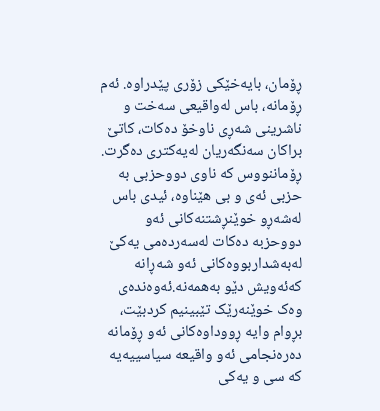ڕۆمان، بایەخێکی زۆری پێدراوە. ئەم ڕۆمانە، باس لەواقیعی سەخت و ناشرینی شەڕی ناوخۆ دەکات، کاتێ براکان سەنگەریان لەیەکتری دەگرت. ڕۆماننووس کە ناوی دووحزبی بە حزبی ئەی و بی ھێناوە، ئیدی باس لەشەڕو خوێنڕشتنەکانی ئەو دووحزبە دەکات لەسەردەمی یەکێ لەبەشداربووەکانی ئەو شەڕانە کەئەویش دێو بەھمەنە.ئەوەندەی وەک خوێنەرێک تێبینیم کردبێت، بڕوام وایە ڕووداوەکانی ئەو ڕۆمانە دەرەنجامی ئەو واقیعە سیاسییەیە کە سی و یەکی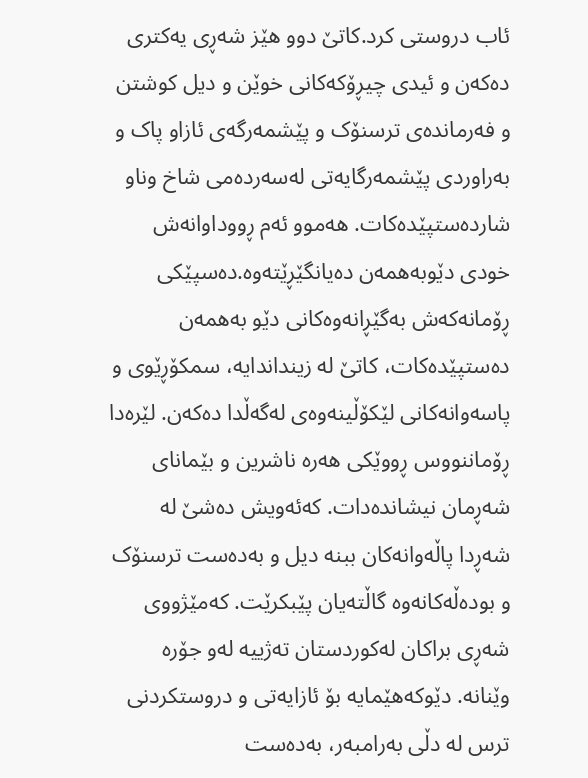ئاب دروستی کرد.کاتێ دوو ھێز شەڕی یەکتری دەکەن و ئیدی چیڕۆکەکانی خوێن و دیل کوشتن و فەرماندەی ترسنۆک و پێشمەرگەی ئازاو پاک و بەراوردی پێشمەرگایەتی لەسەردەمی شاخ وناو شاردەستپێدەکات. ھەموو ئەم ڕووداوانەش خودی دێوبەھمەن دەیانگێڕێتەوە.دەسپێکی ڕۆمانەکەش بەگێڕانەوەکانی دێو بەھمەن دەستپێدەکات، کاتێ لە زینداندایە، سمکۆڕێوی و پاسەوانەکانی لێکۆڵینەوەی لەگەڵدا دەکەن. لێرەدا ڕۆماننووس ڕووێکی ھەرە ناشرین و بێمانای شەڕمان نیشاندەدات. کەئەویش دەشێ لە شەڕدا پاڵەوانەکان ببنە دیل و بەدەست ترسنۆک و بودەڵەکانەوە گاڵتەیان پێبکرێت. کەمێژووی شەڕی براکان لەکوردستان تەژییە لەو جۆرە وێنانە. دێوکەھێمایە بۆ ئازایەتی و دروستکردنی ترس لە دڵی بەرامبەر، بەدەست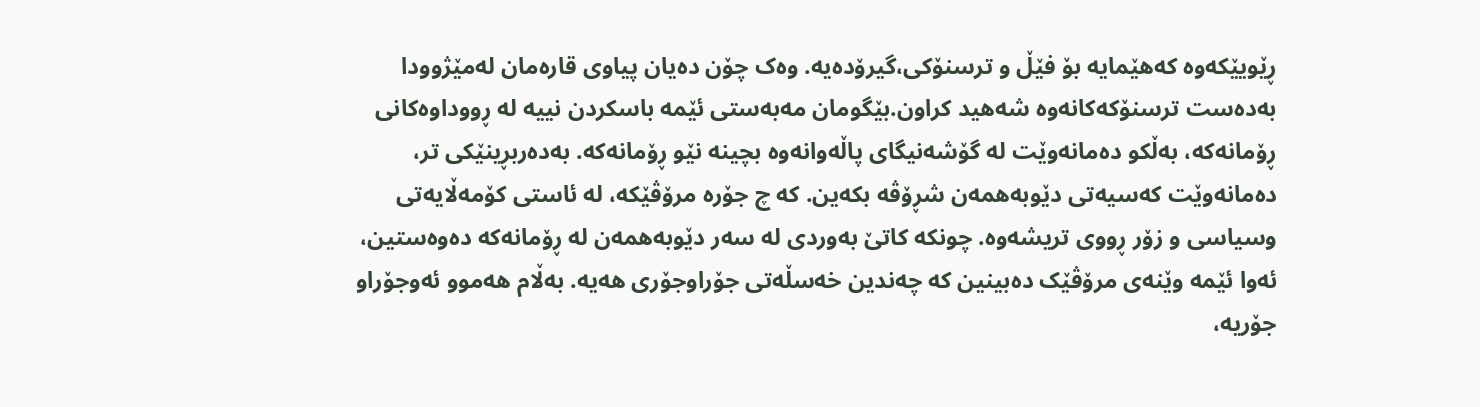ڕێویێکەوە کەھێمایە بۆ فێڵ و ترسنۆکی،گیرۆدەیە. وەک چۆن دەیان پیاوی قارەمان لەمێژوودا بەدەست ترسنۆکەکانەوە شەھید کراون.بێگومان مەبەستی ئێمە باسکردن نییە لە ڕووداوەکانی ڕۆمانەکە، بەڵکو دەمانەوێت لە گۆشەنیگای پاڵەوانەوە بچینە نێو ڕۆمانەکە. بەدەربڕینێکی تر، دەمانەوێت کەسیەتی دێوبەھمەن شڕۆڤە بکەین. کە چ جۆرە مرۆڤێکە، لە ئاستی کۆمەڵایەتی وسیاسی و زۆر ڕووی تریشەوە. چونکە کاتێ بەوردی لە سەر دێوبەھمەن لە ڕۆمانەکە دەوەستین، ئەوا ئێمە وێنەی مرۆڤێک دەبینین کە چەندین خەسڵەتی جۆراوجۆری ھەیە. بەڵام ھەموو ئەوجۆراو جۆریە،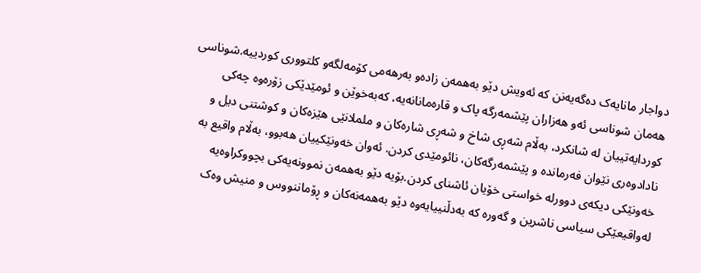دواجار مانایەک دەگەیەنن کە ئەویش دێو بەھمەن زادەو بەرھەمی کۆمەلگەو کلتووری کوردییە.شوناسی ھەمان شوناسی ئەو ھەزاران پێشمەرگە پاک و قارەمانانەیە، کەبەخوێن و ئومێدێکی زۆرەوە چەکی کوردایەتییان لە شانکرد، بەڵام شەڕی شاخ و شەڕی شارەکان و ململانێی ھێزەکان و کوشتنی دیل و نادادوەری نێوان فەرماندە و پێشمەرگەکان، نائومێدی کردن. ئەوان خەونێکییان ھەبوو، بەڵام واقیع بە خەونێکی دیکەی دوورلە خواستی خۆیان ئاشنای کردن.بۆیە دێو بەھمەن نموونەیەکی بچووکراوەیە لەواقیعێکی سیاسی ناشرین و گەورە کە بەدڵنییایەوە دێو بەھمەنەکان و ڕۆماننووس و منیش وەک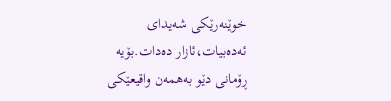خوێنەرێکی شەیدای ئەدەبیات،ئازار دەدات.بۆیە ڕۆمانی دێو بەھمەن واقیعێکی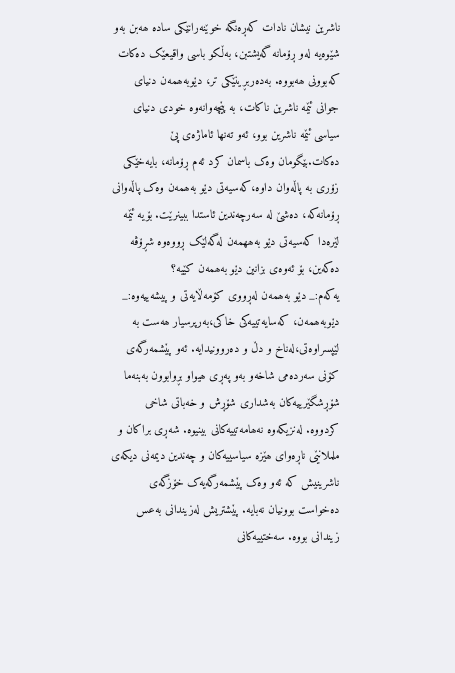ناشرین نیشان نادات کەڕەنگە خوێنەرانێکی سادە ھەبن بەو شێوەیە لەو ڕۆمانە گەیشتبن، بەڵکو باسی واقیعێک دەکات کەبوونی ھەبووە. بەدەربڕینێکی تر، دێوبەھمەن دنیای جوانی ئێمە ناشرین ناکات، بە پێچەوانەوە خودی دنیای سیاسی ئێمە ناشرین بوو، ئەو تەنھا ئاماژەی پێ دەکات.بێگومان وەک باسمان کرد ئەم ڕۆمانە، بایەخێکی زۆری بە پاڵەوان داوە،کەسیەتی دێو بەھمەن وەک پاڵەوانی ڕۆمانەکە، دەشێ لە سەرچەندین ئاستدا ببینرێت. بۆیە ئێمە لێرەدا کەسیەتی دێو بەھھمەن لەگەلێک ڕووەوە شڕۆڤە دەکەین، بۆ ئەوەی بزانین دێو بەھمەن کێیە؟
یەکەم:_ دێو بەھمەن لەڕووی کۆمەڵایەتی و پیشەییەوە:_
دێوبەھمەن، کەسایەتییەکی خاکی،بەرپرسیار ھەست بە لێپسراوەتی،لەناخ و دڵ و دەروونیدایە. ئەو پێشمەرگەی کۆنی سەردەمی شاخەو بەو پەڕی ھیواو بڕوابوون بەبنەما شۆڕشگێرییەکان بەشداری شۆڕش و خەباتی شاخی کردووە. لەنزیکەوە نەھامەتییەکانی بینیوە. شەڕی براکان و ململانێی ناڕەوای ھێزە سیاسییەکان و چەندین دیمەنی دیکەی ناشرینیش کە ئەو وەک پێشمەرگەیەک خۆزگەی دەخواست بوونیان نەبایە. پێشتریش لەزیندانی بەعس زیندانی بووە. سەختییەکانی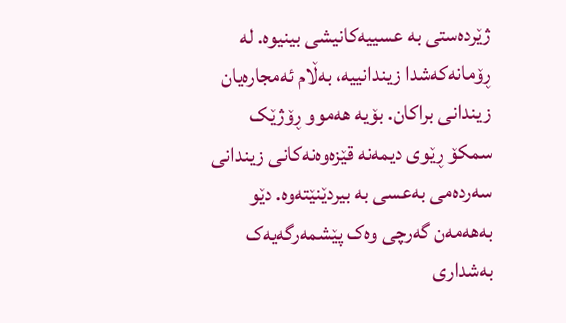ژێردەستی بە عسییەکانیشی بینیوە. لە ڕۆمانەکەشدا زیندانییە، بەڵام ئەمجارەیان زیندانی براکان. بۆیە ھەموو ڕۆژێک سمکۆ ڕێوی دیمەنە قێزەوەنەکانی زیندانی سەردەمی بەعسی بە بیردێنێتەوە. دێو بەھەمەن گەرچی وەک پێشمەرگەیەک بەشداری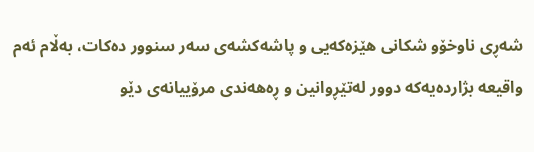شەڕی ناوخۆو شکانی ھێزەکەیی و پاشەکشەی سەر سنوور دەکات، بەڵام ئەم واقیعە بژاردەیەکە دوور لەتێڕوانین و ڕەھەندی مرۆییانەی دێو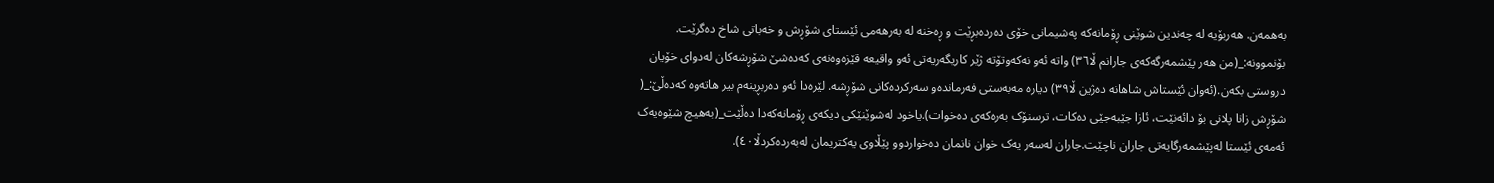بەھمەن. ھەربۆیە لە چەندین شوێنی ڕۆمانەکە پەشیمانی خۆی دەردەبڕێت و ڕەخنە لە بەرھەمی ئێستای شۆڕش و خەباتی شاخ دەگرێت. بۆنموونە:_(من ھەر پێشمەرگەکەی جارانم ڵا٣٦) واتە ئەو نەکەوتۆتە ژێر کاریگەریەتی ئەو واقیعە قێزەوەنەی کەدەشێ شۆڕشەکان لەدوای خۆیان دروستی بکەن.(ئەوان ئێستاش شاھانە دەژین ڵا٣٩) دیارە مەبەستی فەرماندەو سەرکردەکانی شۆڕشە. لێرەدا ئەو دەربڕینەم بیر ھاتەوە کەدەڵێ:_( شۆڕش زانا پلانی بۆ دائەنێت، ئازا جێبەجێی دەکات، ترسنۆک بەرەکەی دەخوات).یاخود لەشوێنێکی دیکەی ڕۆمانەکەدا دەڵێت_(بەھیچ شێوەیەک ئەمەی ئێستا لەپێشمەرگایەتی جاران ناچێت.جاران لەسەر یەک خوان نانمان دەخواردوو پێڵاوی یەکتریمان لەبەردەکردڵا٤٠).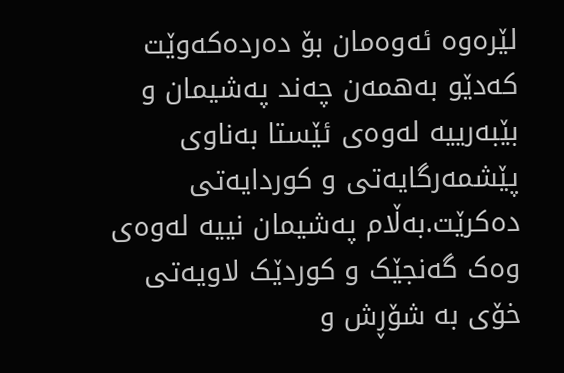لێرەوە ئەوەمان بۆ دەردەکەوێت کەدێو بەھمەن چەند پەشیمان و بێبەرییە لەوەی ئێستا بەناوی پێشمەرگایەتی و کوردایەتی دەکرێت.بەڵام پەشیمان نییە لەوەی وەک گەنجێک و کوردێک لاویەتی خۆی بە شۆڕش و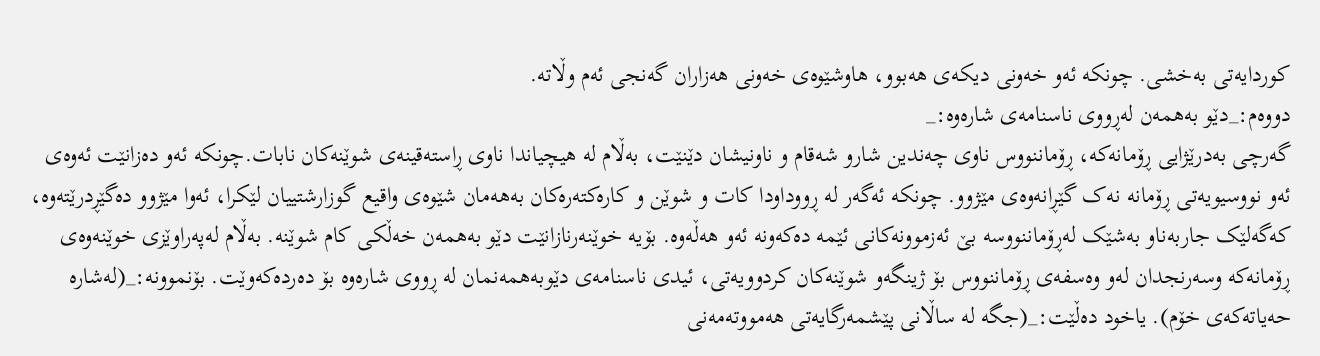کوردایەتی بەخشی. چونکە ئەو خەونی دیکەی ھەبوو، ھاوشێوەی خەونی ھەزاران گەنجی ئەم وڵاتە.
دووەم:_دێو بەھمەن لەڕووی ناسنامەی شارەوە:_
گەرچی بەدرێژایی ڕۆمانەکە، ڕۆماننووس ناوی چەندین شارو شەقام و ناونیشان دێنێت، بەڵام لە ھیچیاندا ناوی ڕاستەقینەی شوێنەکان نابات.چونکە ئەو دەزانێت ئەوەی ئەو نووسیویەتی ڕۆمانە نەک گێڕانەوەی مێژوو. چونکە ئەگەر لە ڕووداودا کات و شوێن و کارەکتەرەکان بەھەمان شێوەی واقیع گوزارشتییان لێکرا، ئەوا مێژوو دەگێڕدرێتەوە، کەگەلێک جاربەناو بەشێک لەڕۆماننووسە بێ ئەزموونەکانی ئێمە دەکەونە ئەو ھەڵەوە. بۆیە خوێنەرنازانێت دێو بەھمەن خەڵکی کام شوێنە. بەڵام لەپەراوێزی خوێنەوەی ڕۆمانەکە وسەرنجدان لەو وەسفەی ڕۆماننووس بۆ ژینگەو شوێنەکان کردوویەتی، ئیدی ناسنامەی دێوبەھمەنمان لە ڕووی شارەوە بۆ دەردەکەوێت. بۆنموونە:_(لەشارە حەیاتەکەی خۆم). یاخود دەڵێت:_(جگە لە ساڵانی پێشمەرگایەتی ھەمووتەمەنی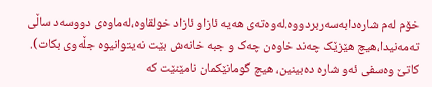خۆم لەم شارەدابەسەربردووە.لەوەتەی ھەیە ئازاو ئازاد خولقاوە،لەماوەی دووسەد ساڵی تەمەنیدا،ھیچ ھێزێک چەند خاوەن چەک و جبە خانەش بێت نەیتوانیوە جڵەوی بکات). کاتێ وەسفی ئەو شارە دەبینین، ھیچ گومانێکمان نامێنێت کە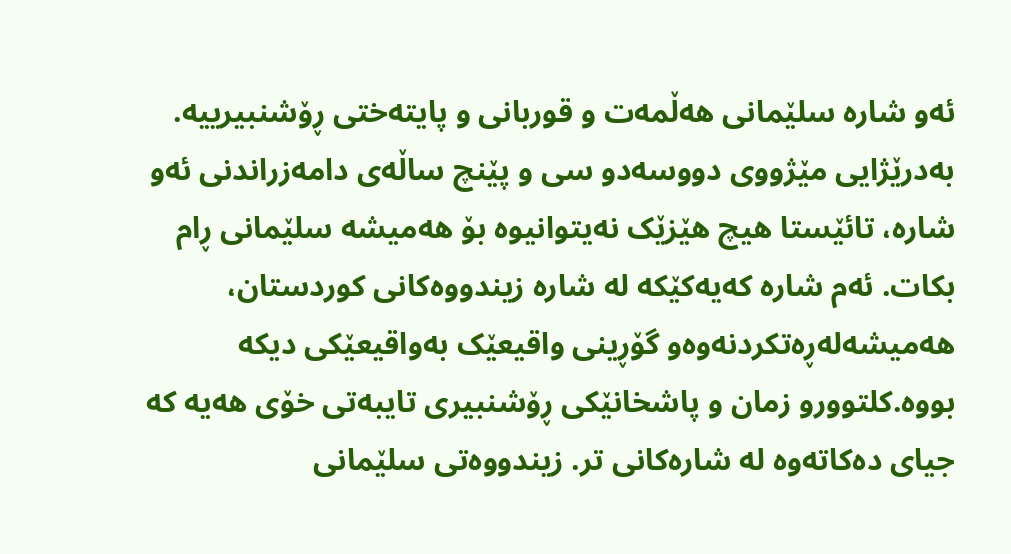ئەو شارە سلێمانی ھەڵمەت و قوربانی و پایتەختی ڕۆشنبیرییە. بەدرێژایی مێژووی دووسەدو سی و پێنچ ساڵەی دامەزراندنی ئەو شارە، تائێستا ھیچ ھێزێک نەیتوانیوە بۆ ھەمیشە سلێمانی ڕام بکات. ئەم شارە کەیەکێکە لە شارە زیندووەکانی کوردستان، ھەمیشەلەڕەتکردنەوەو گۆڕینی واقیعێک بەواقیعێکی دیکە بووە.کلتوورو زمان و پاشخانێکی ڕۆشنبیری تایبەتی خۆی ھەیە کە جیای دەکاتەوە لە شارەکانی تر. زیندووەتی سلێمانی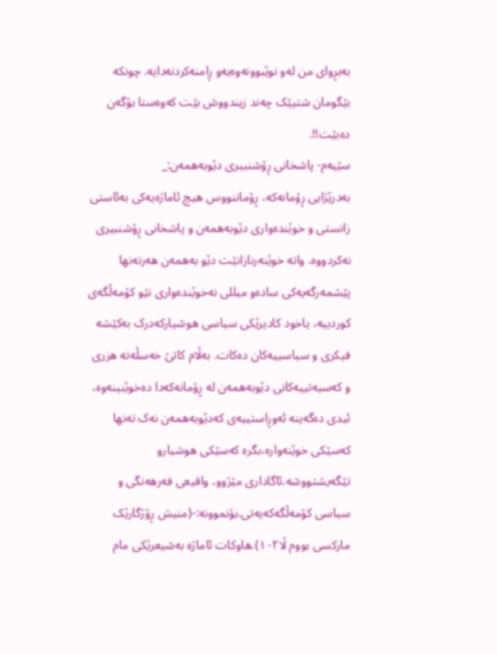بەبڕوای من لەو نوێبوونەوەیەو ڕامنەکردنەدایە. چونکە بێگومان شتیێک چەند زیندووش بێت کەوەستا بۆگەن دەبێت!!.
سێیەم- پاشخانی ڕۆشنبیری دێوبەھمەن:_
بەدرێژایی ڕۆمانەکە، ڕۆماننووس ھیچ ئاماژەیەکی بەئاستی زانستی و خوێندەواری دێوبەھمەن و پاشخانی ڕۆشنبیری نەکردووە. واتە خوێنەرنازانێت دێو بەھمەن ھەرتەنھا پێشمەرگەیەکی سادەو میللی نەخوێندەواری نێو کۆمەڵگەی کوردییە، یاخود کادیرێکی سیاسی ھوشیارکەدرک بەکێشە فیکری و سیاسییەکان دەکات. بەڵام کاتێ خەسڵەتە ھزری و کەسیەتییەکانی دێوبەھمەن لە ڕۆمانەکەدا دەخوێنینەوە، ئیدی دەگەینە ئەوڕاستییەی کەدێوبەھمەن نەک تەنھا کەسێکی خوێنەوارە،بگرە کەسێکی ھوشیارو تێگەیشتووشە.ئاگاداری مێژوو، واقیعی فەرھەنگی و سیاسی کۆمەڵگەکەیەتی.بۆنموونە:-(منیش ڕۆژگارێک مارکسی بووم ڵا١٠٢).ھاوکات ئاماژە بەشیعرێکی مام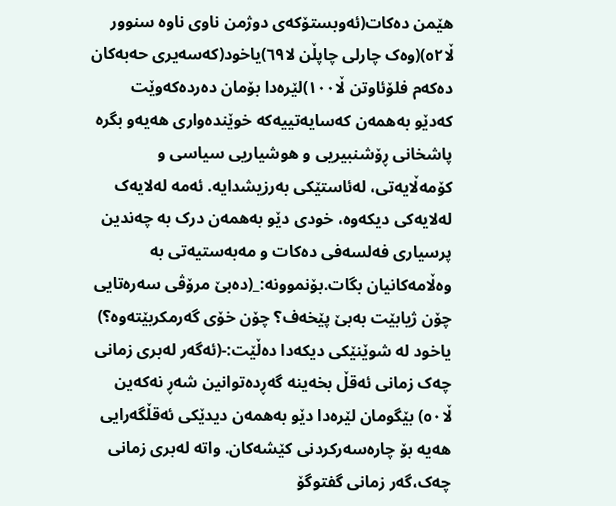ھێمن دەکات(ئەوبستۆکەی دوژمن ناوی ناوە سنوور ڵا٥٢)(وەک چارلی چاپڵن لا٦٩)یاخود(کەسەیری حەبەکان دەکەم فلۆئاوتن ڵا١٠٠)لێرەدا بۆمان دەردەکەوێت کەدێو بەھمەن کەسایەتییەکە خوێندەواری ھەیەو بگرە پاشخانی ڕۆشنبیریی و ھوشیاریی سیاسی و کۆمەڵایەتی، لەئاستێکی بەرزیشدایە. ئەمە لەلایەک لەلایەکی دیکەوە، خودی دێو بەھمەن درک بە چەندین پرسیاری فەلسەفی دەکات و مەبەستیەتی بە وەڵامەکانیان بگات.بۆنموونە:_(دەبێ مرۆڤی سەرەتایی چۆن ژیابێت بەبێ پێخەف؟ چۆن خۆی گەرمکربێتەوە؟) یاخود لە شوێنێکی دیکەدا دەڵێت:-(ئەگەر لەبری زمانی چەک زمانی ئەقڵ بخەینە گەڕدەتوانین شەڕ نەکەین ڵا٥٠) بێگومان لێرەدا دێو بەھمەن دیدێکی ئەقڵگەرایی ھەیە بۆ چارەسەرکردنی کێشەکان. واتە لەبری زمانی چەک،گەر زمانی گفتوگۆ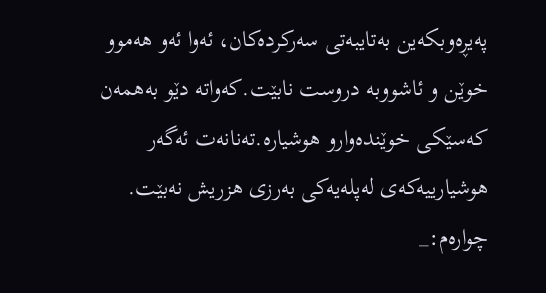پەیڕەوبکەین بەتایبەتی سەرکردەکان، ئەوا ئەو ھەموو خوێن و ئاشووبە دروست نابێت.کەواتە دێو بەھمەن کەسێکی خوێندەوارو ھوشیارە.تەنانەت ئەگەر ھوشیارییەکەی لەپلەیەکی بەرزی ھزریش نەبێت.
چوارەم:_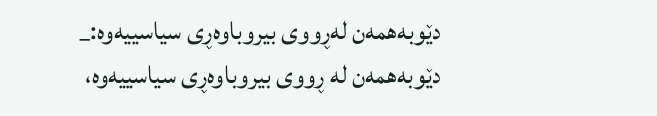دێوبەھمەن لەڕووی بیروباوەڕی سیاسییەوە:_
دێوبەھمەن لە ڕووی بیروباوەڕی سیاسییەوە،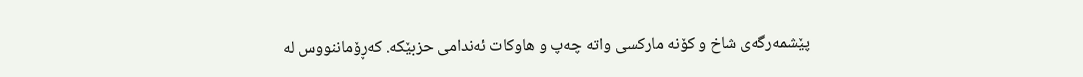پێشمەرگەی شاخ و کۆنە مارکسی واتە چەپ و ھاوکات ئەندامی حزبێکە. کەڕۆماننووس لە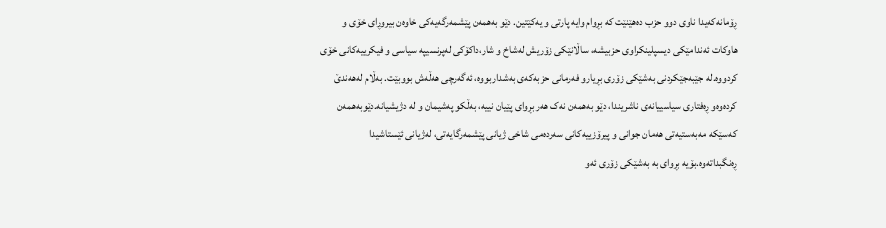ڕۆمانەکەیدا ناوی دوو حزب دەھێنێت کە بڕوام وایە پارتی و یەکێتین. دێو بەھمەن پێشمەرگەیەکی خاوەن بیروڕای خۆی و ھاوکات ئەندامێکی دیسپلینکراوی حزبیشە، ساڵانێکی زۆریش لەشاخ و شار،داکۆکی لەپرنسیپە سیاسی و فیکرییەکانی خۆی کردووە.لە جێبەجێکردنی بەشێکی زۆری بڕیارو فەرمانی حزبەکەی بەشداربووە، ئەگەرچی ھەڵەش بووبێت. بەڵام لەھەندێ کردەوەو ڕەفتاری سیاسییانەی ناشریندا، دێو بەھمەن نەک ھەر بڕوای پێیان نییە، بەڵکو پەشیمان و لە دژیشیانە.دێوبەھمەن کەسێکە مەبەستیەتی ھەمان جوانی و پیرۆزییەکانی سەردەمی شاخی ژیانی پێشمەرگایەتی، لەژیانی ئێستاشیدا ڕەنگبداتەوە.بۆیە بڕوای بە بەشێکی زۆری ئەو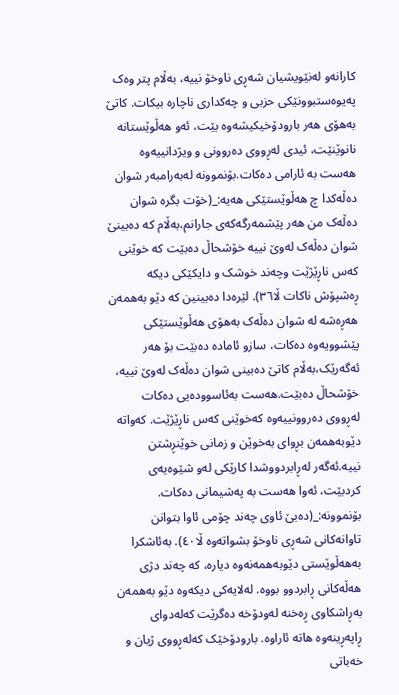کارانەو لەنێویشیان شەڕی ناوخۆ نییە، بەڵام پتر وەک پەیوەستبوونێکی حزبی و چەکداری ناچارە بیکات. کاتێ بەھۆی ھەر بارودۆخیکیشەوە بێت، ئەو ھەڵوێستانە نانوێنێت، ئیدی لەڕووی دەروونی و ویژدانییەوە ھەست بە ئارامی دەکات.بۆنموونە لەبەرامبەر شوان دەڵەکدا چ ھەڵوێستێکی ھەیە:_(خۆت بگرە شوان دەڵەک من ھەر پێشمەرگەکەی جارانم،بەڵام کە دەبینێ شوان دەڵەک لەوێ نییە خۆشحاڵ دەبێت کە خوێنی کەس ناڕێژێت وچەند خوشک و دایکێکی دیکە ڕەشپۆش ناکات ڵا٣٦). لێرەدا دەبینین کە دێو بەھمەن ھەڕەشە لە شوان دەڵەک بەھۆی ھەڵوێستێکی پێشوویەوە دەکات، سازو ئامادە دەبێت بۆ ھەر ئەگەرێک،بەڵام کاتێ دەبینی شوان دەڵەک لەوێ نییە، خۆشحاڵ دەبێت.ھەست بەئاسوودەیی دەکات لەڕووی دەروونییەوە کەخوێنی کەس ناڕێژێت. کەواتە دێوبەھمەن بڕوای بەخوێن و زمانی خوێنڕشتن نییە.ئەگەر لەڕابردووشدا کارێکی لەو شێوەیەی کردبێت، ئەوا ھەست بە پەشیمانی دەکات. بۆنموونە:_(دەبێ ئاوی چەند چۆمی ئاوا بتوانن تاوانەکانی شەڕی ناوخۆ بشواتەوە ڵا٤٠). بەئاشکرا بەھەڵوێستی دێوبەھمەنەوە دیارە، کە چەند دژی ھەڵەکانی ڕابردوو بووە. لەلایەکی دیکەوە دێو بەھمەن بەڕاشکاوی ڕەخنە لەودۆخە دەگرێت کەلەدوای ڕاپەڕینەوە ھاتە ئاراوە. بارودۆخێک کەلەڕووی ژیان و خەباتی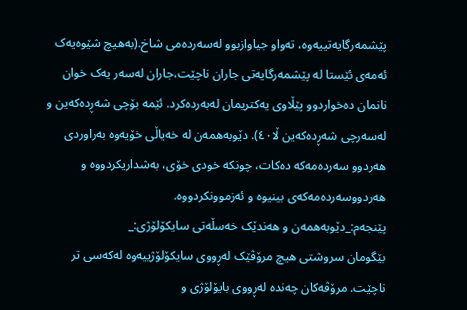پێشمەرگایەتییەوە، تەواو جیاوازبوو لەسەردەمی شاخ.(بەھیچ شێوەیەک ئەمەی ئێستا لە پێشمەرگایەتی جاران ناچێت،جاران لەسەر یەک خوان نانمان دەخواردوو پێڵاوی یەکتریمان لەبەردەکرد. ئێمە بۆچی شەڕدەکەین و لەسەرچی شەڕدەکەین ڵا٤٠). دێوبەھمەن لە خەیاڵی خۆیەوە بەراوردی ھەردوو سەردەمەکە دەکات، چونکە خودی خۆی، بەشداریکردووە و ھەردووسەردەمەکەی بینیوە و ئەزموونکردووە.
پێنجەم:_دێوبەھمەن و ھەندێک خەسڵەتی سایکۆلۆژی:_
بێگومان سروشتی ھیچ مرۆڤێک لەڕووی سایکۆلۆژییەوە لەکەسی تر ناچێت. مرۆڤەکان چەندە لەڕووی بایۆلۆژی و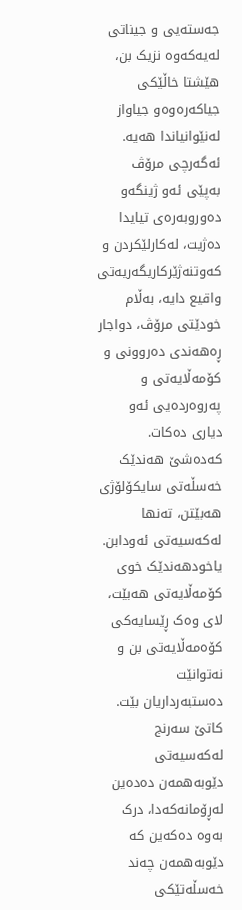جەستەیی و جیناتی لەیەکەوە نزیک بن، ھێشتا خاڵێکی جیاکەرەوەو جیاواز لەنێوانیاندا ھەیە. ئەگەرچی مرۆڤ بەپێی ئەو ژینگەو دەوروبەرەی تیایدا دەژیت، لەکارلێکردن و کەوتنەژێرکاریگەریەتی واقیع دایە، بەڵام خودێتی مرۆڤ، دواجار ڕەھەندی دەروونی و کۆمەڵایەتی و پەروەردەیی ئەو دیاری دەکات. کەدەشێ ھەندێک خەسڵەتی سایکۆلۆژی ھەبێتن، تەنھا لەکەسیەتی ئەودابن. یاخودھەندێک خوی کۆمەڵایەتی ھەبێت، لای وەک ڕێسایەکی کۆەمەڵایەتی بن و نەتوانێت دەستبەرداریان بێت. کاتێ سەرنج لەکەسیەتی دێوبەھمەن دەدەین لەڕۆمانەکەدا، درک بەوە دەکەین کە دێوبەھمەن چەند خەسڵەتێکی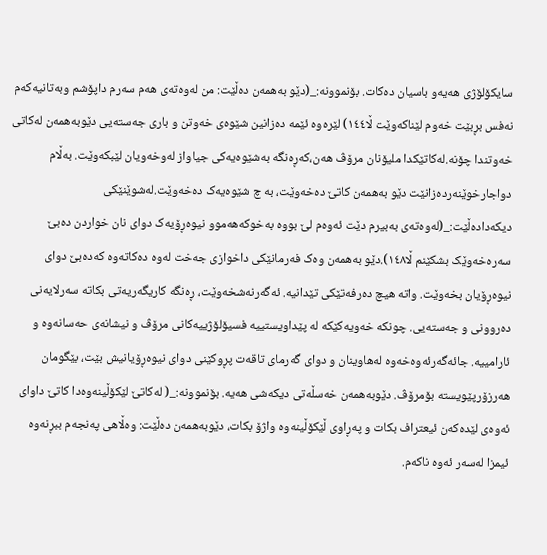سایکۆلۆژی ھەیەو باسیان دەکات. بۆنموونە:_(دێو بەھمەن دەڵێت: من لەوەتەی ھەم سەرم داپۆشم وبەتانیەکەم نەفس بڕبێت خەوم لێناکەوێت ڵا١٤٤) لێرەوە ئێمە دەزانین شێوەی خەوتن و باری جەستەیی دێوبەھمەن لەکاتی خەوتندا چۆنە.لەکاتێکدا ملیۆنان مرۆڤ ھەن،کەڕەنگە بەشێوەیەکی جیاواز لەوخەویان لێبکەوێت. بەڵام دواجارخوێنەردەزانێت دێو بەھمەن کاتێ دەخەوێت، بە چ شێوەیەک دەخەوێت.لەشوێنێکی دیکەدادەڵێت:_(لەوەتەی بەبیرم دێت ئەوەم لێ بووە بەخوکەھەموو نیوەڕۆیەک دوای نان خواردن دەبێ سەرەخەوێک بشکێنم ڵا١٤٨).دێو بەھمەن وەک فەرمانێکی داخوازی جەخت لەوە دەکاتەوە کەدەبێ دوای نیوەڕۆیان بخەوێت. واتە ھیچ دەرفەتێکی تێدانیە. ئەگەرنەشخەوێت، ڕەنگە کاریگەریەتی بکاتە سەرلایەنی دەروونی و جەستەیی. چونکە خەویەکێکە لە پێداویستییە فسیۆلۆژییەکانی مرۆڤ و نیشانەی حەسانەوە و ئارامییە. جائەگەرئەوەخەوە لەھاوینان و دوای گەرمای تاقەت پڕوکێنی دوای نیوەڕۆیانیش بێت، بێگومان ھەرزۆرپێویستە بۆمرۆڤ. دێوبەھمەن خەسڵەتی دیکەشی ھەیە. بۆنموونە:_( لەکاتێ لێکۆڵینەوەدا کاتێ داوای ئەوەی لێدەکەن ئیعتراف بکات و پەڕاوی ڵێکۆڵینەوە واژۆ بکات، دێوبەھمەن دەڵێت: وەڵاھی پەنجەم ببڕنەوە ئیمزا لەسەر ئەوە ناکەم.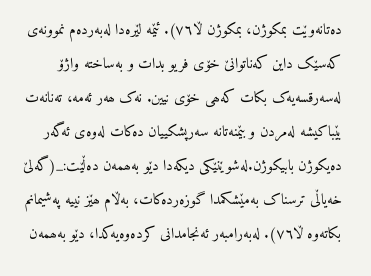دەتانەوێت بمکوژن، بمکوژن ڵا٧٦). ئێمە لێرەدا لەبەردەم نموونەی کەسێک داین کەناتوانێ خۆی فریو بدات و بەساختە واژۆ لەسەرقسەیەک بکات کەھی خۆی نیین. نەک ھەر ئەمە، تەنانەت بێباکیشە لەمردن و بێمنەتانە سەرپشکییان دەکات لەوەی ئەگەر دەیکوژن بابیکوژن.لەشوێنێکی دیکەدا دێو بەھمەن دەڵێت:_(گەلێ خەیاڵی ترسناک بەمێشکمدا گوزەردەکات، بەڵام ھێز نییە پەشیمانم بکاتەوە ڵا٧٦). لەبەرامبەر ئەنجامدانی کردەوەیەکدا، دێو بەھمەن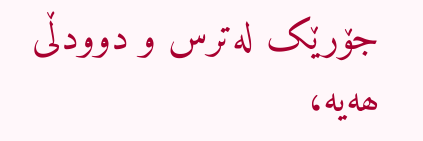جۆرێک لەترس و دوودڵی ھەیە،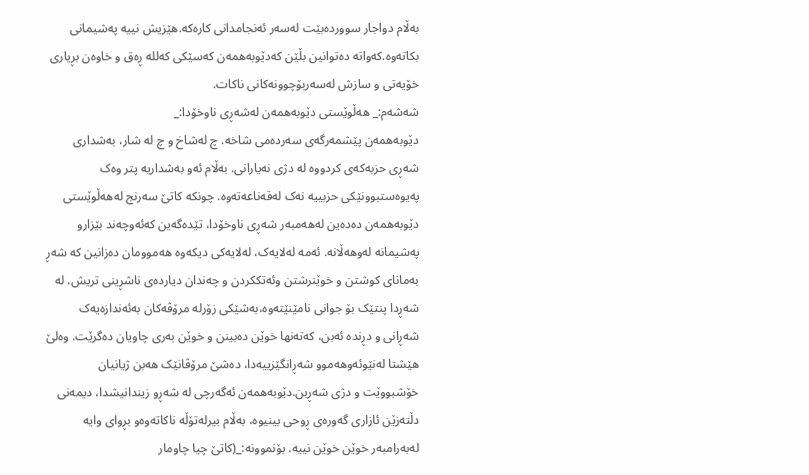بەڵام دواجار سووردەبێت لەسەر ئەنجامدانی کارەکە.ھێزیش نییە پەشیمانی بکاتەوە.کەواتە دەتوانین بڵێن کەدێوبەھمەن کەسێکی کەللە ڕەق و خاوەن بڕیاری خۆیەتی و سازش لەسەربۆچوونەکانی ناکات.
شەشەم:_ ھەڵوێستی دێوبەھمەن لەشەڕی ناوخۆدا:_
دێوبەھمەن پێشمەرگەی سەردەمی شاخە. چ لەشاخ و چ لە شار، بەشداری شەڕی حزبەکەی کردووە لە دژی نەیارانی. بەڵام ئەو بەشداریە پتر وەک پەیوەستبوونێکی حزبییە نەک لەقەناعەتەوە. چونکە کاتێ سەرنج لەھەڵوێستی دێوبەھمەن دەدەین لەھەمبەر شەڕی ناوخۆدا، تێدەگەین کەئەوچەند بێزارو پەشیمانە لەوھەڵانە. ئەمە لەلایەک، لەلایەکی دیکەوە ھەموومان دەزانین کە شەڕ بەمانای کوشتن و خوێنرشتن وئەتککردن و چەندان دیاردەی ناشڕینی تریش. لە شەڕدا پنتێک بۆ جوانی نامێنێتەوە،بەشێکی زۆرلە مرۆڤەکان بەئەندازەیەک شەڕانی و دڕندە ئەبن، کەتەنھا خوێن دەبینن و خوێن بەری چاویان دەگرێت. وەلێ ھێشتا لەنێوئەوھەموو شەڕانگێزییەدا، دەشێ مرۆڤانێک ھەبن ژیانیان خۆشبووێت و دژی شەڕبن.دێوبەھمەن ئەگەرچی لە شەڕو زیندانیشدا، دیمەنی دڵتەزێن ئازاری گەورەی ڕوحی بینیوە، بەڵام بیرلەتۆڵە ناکاتەوەو بڕوای وایە لەبەرامبەر خوێن خوێن نییە. بۆنموونە:_(کاتێ چیا چاومار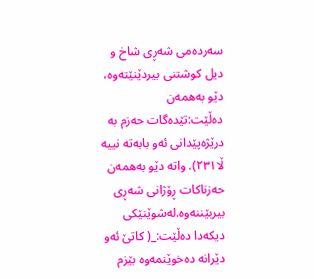سەردەمی شەڕی شاخ و دیل کوشتنی بیردێنێتەوە، دێو بەھمەن دەڵێت:تێدەگات حەزم بە درێژەپێدانی ئەو بابەتە نییە ڵا٢٣١). واتە دێو بەھمەن حەزناکات ڕۆژانی شەڕی بیربێننەوە.لەشوێنێکی دیکەدا دەڵێت:_( کاتێ ئەو دێرانە دەخوێنمەوە بێزم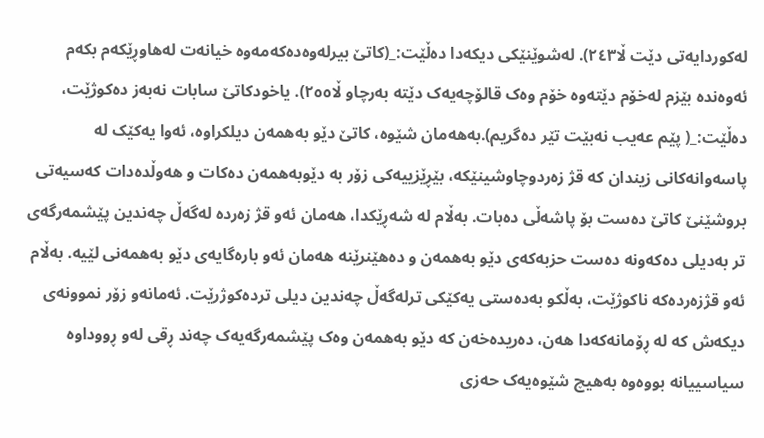لەکوردایەتی دێت ڵا٢٤٣). لەشوێنێکی دیکەدا دەڵێت:_(کاتێ بیرلەوەدەکەمەوە خیانەت لەھاوڕێکەم بکەم ئەوەندە بێزم لەخۆم دێتەوە خۆم وەک قالۆچەیەک دێتە بەرچاو ڵا٢٥٥). یاخودکاتێ سابات نەبەز دەکوژێت، دەڵێت:_( پێم عەیب نەبێت تێر دەگریم).بەھەمان شێوە، کاتێ دێو بەھمەن دیلکراوە، ئەوا یەکێک لە پاسەوانەکانی زیندان کە قژ زەردوچاوشینێکە، بێڕێزییەکی زۆر بە دێوبەھمەن دەکات و ھەوڵدەدات کەسیەتی بروشێنێ کاتێ دەست بۆ پاشەڵی دەبات. بەڵام لە شەڕێکدا، ھەمان ئەو قژ زەردە لەگەڵ چەندین پێشمەرگەی تر بەدیلی دەکەونە دەست حزبەکەی دێو بەھمەن و دەھێنرێنە ھەمان ئەو بارەگایەی دێو بەھمەنی لێیە. بەڵام ئەو قژزەردەکە ناکوژێت، بەڵکو بەدەستی یەکێکی ترلەگەڵ چەندین دیلی تردەکوژرێت. ئەمانەو زۆر نموونەی دیکەش کە لە ڕۆمانەکەدا ھەن، دەریدەخەن کە دێو بەھمەن وەک پێشمەرگەیەک چەند ڕقی لەو ڕووداوە سیاسییانە بووەوە بەھیچ شێوەیەک حەزی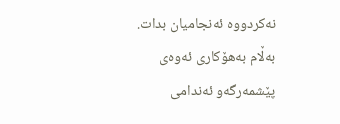نەکردووە ئەنجامیان بدات. بەڵام بەھۆکاری ئەوەی پێشمەرگەو ئەندامی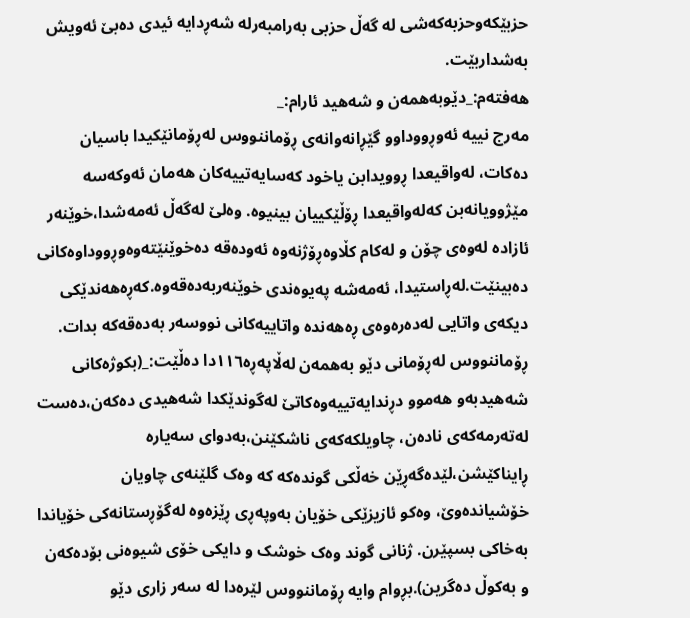حزبێکەوحزبەکەشی لە گەڵ حزبی بەرامبەرلە شەڕدایە ئیدی دەبێ ئەویش بەشداربێت.
ھەفتەم:_دێوبەھمەن و شەھید ئارام:_
مەرج نییە ئەوڕووداوو گێڕانەوانەی ڕۆماننووس لەڕۆمانێکیدا باسیان دەکات، لەواقیعدا ڕوویدابن یاخود کەسایەتییەکان ھەمان ئەوکەسە مێژوویانەبن کەلەواقیعدا ڕۆڵێکییان بینیوە. وەلێ لەگەڵ ئەمەشدا،خوێنەر ئازادە لەوەی چۆن و لەکام کڵاوەڕۆژنەوە ئەودەقە دەخوێنێتەوەوڕووداوەکانی دەبینێت.لەڕاستیدا، ئەمەشە پەیوەندی خوێنەربەدەقەوە.کەڕەھەندێکی دیکەی واتایی لەدەرەوەی ڕەھەندە واتاییەکانی نووسەر بەدەقەکە بدات. ڕۆماننووس لەڕۆمانی دێو بەھمەن لەڵاپەڕە١١٦دا دەڵێت:_(بکوژەکانی شەھیدبەو ھەموو دڕندایەتییەوەکاتێ لەگوندێکدا شەھیدی دەکەن،دەست لەتەرمەکەی نادەن، چاویلکەکەی ناشکێنن،بەدوای سەیارە ڕایناکێشن،لێدەگەڕێن خەڵکی گوندەکە کە وەک گلێنەی چاویان خۆشیاندەوێ، وەکو ئازیزێکی خۆیان بەوپەڕی ڕێزەوە لەگۆڕستانەکی خۆیاندا بەخاکی بسپێرن. ژنانی گوند وەک خوشک و دایکی خۆی شیوەنی بۆدەکەن و بەکوڵ دەگرین).بڕوام وایە ڕۆماننووس لێرەدا لە سەر زاری دێو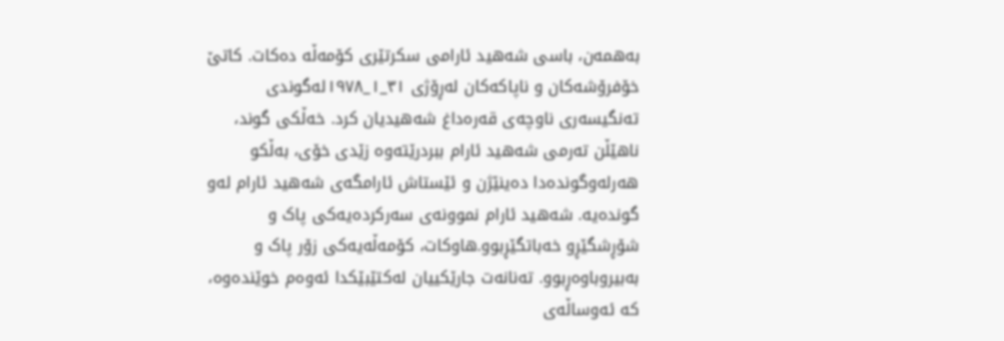بەھمەن، باسی شەھید ئارامی سکرتێری کۆمەڵە دەکات. کاتێ خۆفرۆشەکان و ناپاکەکان لەڕۆژی ٣١_١_١٩٧٨لەگوندی تەنگیسەری ناوچەی قەرەداغ شەھیدیان کرد. خەڵکی گوند، ناھێڵن تەرمی شەھید ئارام ببردرێتەوە زێدی خۆی، بەڵکو ھەرلەوگوندەدا دەینێژن و ئێستاش ئارامگەی شەھید ئارام لەو گوندەیە. شەھید ئارام نموونەی سەرکردەیەکی پاک و شۆڕشگێڕو خەباتگێڕبوو.ھاوکات، کۆمەڵەیەکی زۆر پاک و بەبیروباوەڕبوو. تەنانەت جارێکییان لەکتێبێکدا ئەوەم خوێندەوە، کە ئەوساڵەی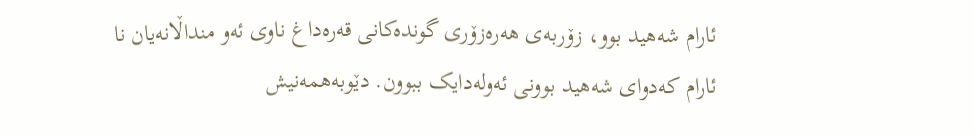ئارام شەھید بوو، زۆربەی ھەرەزۆری گوندەکانی قەرەداغ ناوی ئەو منداڵانەیان نا ئارام کەدوای شەھید بوونی ئەولەدایک ببوون. دێوبەھمەنیش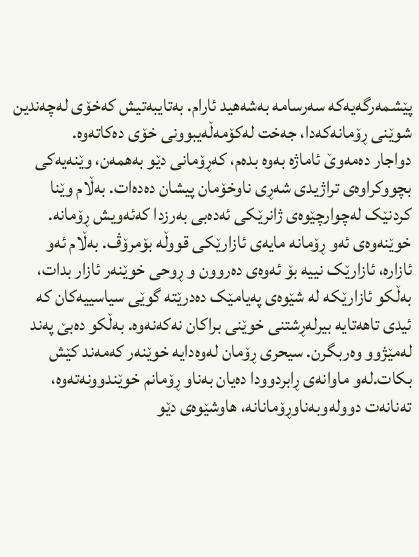پێشمەرگەیەکە سەرسامە بەشەھید ئارام. بەتایبەتیش کەخۆی لەچەندین شوێنی ڕۆمانەکەدا، جەخت لەکۆمەڵەیبوونی خۆی دەکاتەوە.
دواجار دەمەوێ ئاماژە بەوە بدەم، کەڕۆمانی دێو بەھمەن، وێنەیەکی بچووکراوەی تراژیدی شەڕی ناوخۆمان پیشان دەدەات. بەڵام وێنا کردنێک لەچوارچێوەی ژانرێکی ئەدەبی بەرزدا کەئەویش ڕۆمانە. خوێنەوەی ئەو ڕۆمانە مایەی ئازارێکی قووڵە بۆمرۆڤ. بەڵام ئەو ئازارە، ئازارێک نییە بۆ ئەوەی دەروون و ڕوحی خوێنەر ئازار بدات، بەڵکو ئازارێکە لە شێوەی پەیامێک دەدرێتە گوێی سیاسییەکان کە ئیدی تاھەتایە بیرلەڕشتنی خوێنی براکان نەکەنەوە. بەڵکو دەبێ پەند لەمێژوو وەربگرن. سیحری ڕۆمان لەوەدایە خوێنەر کەمەند کێش بکات.لەو ماوانەی ڕابردوودا دەیان بەناو ڕۆمانم خوێندوونەتەوە، تەنانەت دوولەوبەناوڕۆمانانە، ھاوشێوەی دێو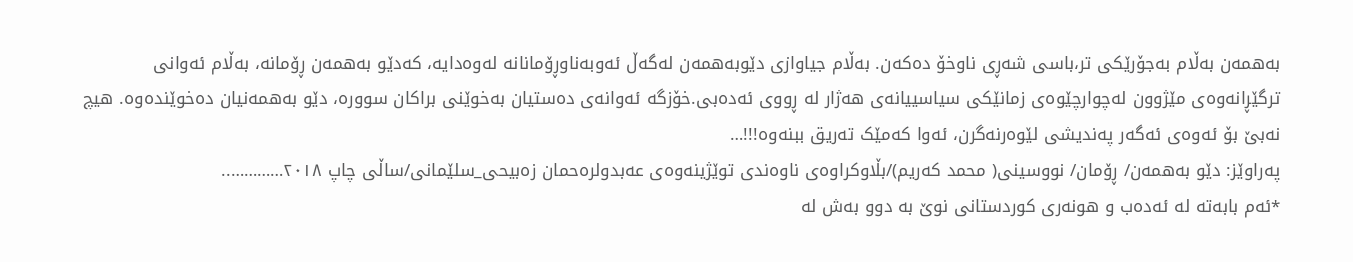بەھمەن بەڵام بەجۆرێکی تر،باسی شەڕی ناوخۆ دەکەن. بەڵام جیاوازی دێوبەھمەن لەگەڵ ئەوبەناوڕۆمانانە لەوەدایە، کەدێو بەھمەن ڕۆمانە، بەڵام ئەوانی ترگێڕانەوەی مێژوون لەچوارچێوەی زمانێکی سیاسییانەی ھەژار لە ڕووی ئەدەبی.خۆزگە ئەوانەی دەستیان بەخوێنی براکان سوورە، دێو بەھمەنیان دەخوێندەوە. ھیچ نەبێ بۆ ئەوەی ئەگەر پەندیشی لێوەرنەگرن، ئەوا کەمێک تەریق ببنەوە!!!…
پەراوێز: دێو بەھمەن/ ڕۆمان/ نووسینی( محمد کەریم)/بڵاوکراوەی ناوەندی توێژینەوەی عەبدولرەحمان زەبیحی_سلێمانی/ساڵی چاپ ٢٠١٨…………..
*ئەم بابەتە لە ئەدەب و ھونەری کوردستانی نوێ بە دوو بەش لە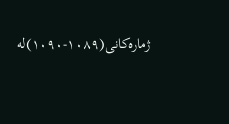ژمارەکانی(١٠٨٩-١٠٩٠)لە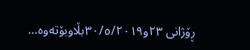ڕۆژانی ٢٣و٣٠/٥/٢٠١٩بڵاوبۆتەوە…